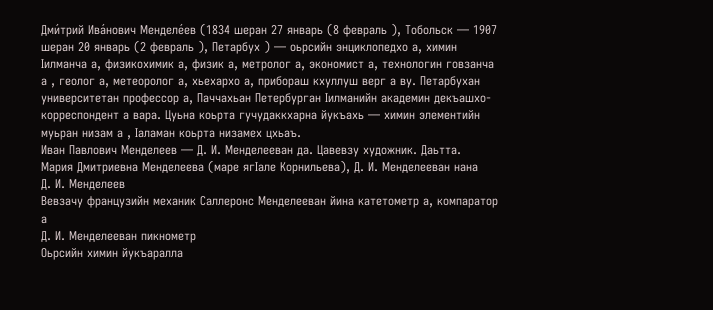Дми́трий Ива́нович Менделе́ев (1834 шеран 27 январь (8 февраль ), Тобольск — 1907 шеран 20 январь (2 февраль ), Петарбух ) — оьрсийн энциклопедхо а, химин Ӏилманча а, физикохимик а, физик а, метролог а, экономист а, технологин говзанча а , геолог а, метеоролог а, хьехархо а, прибораш кхуллуш верг а ву. Петарбухан университетан профессор а, Паччахьан Петербурган Ӏилманийн академин декъашхо-корреспондент а вара. Цуьна коьрта гучудаккхарна йукъахь — химин элементийн муьран низам а , Ӏаламан коьрта низамех цхьаъ.
Иван Павлович Менделеев — Д. И. Менделееван да. Цавевзу художник. Даьтта.
Мария Дмитриевна Менделеева (маре ягӀале Корнильева), Д. И. Менделееван нана
Д. И. Менделеев
Вевзачу французийн механик Саллеронс Менделееван йина катетометр а, компаратор а
Д. И. Менделееван пикнометр
Оьрсийн химин йукъаралла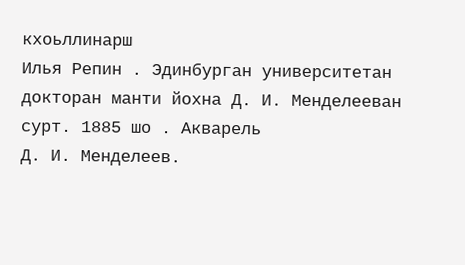кхоьллинарш
Илья Репин . Эдинбурган университетан докторан манти йохна Д. И. Менделееван сурт. 1885 шо . Акварель
Д. И. Менделеев.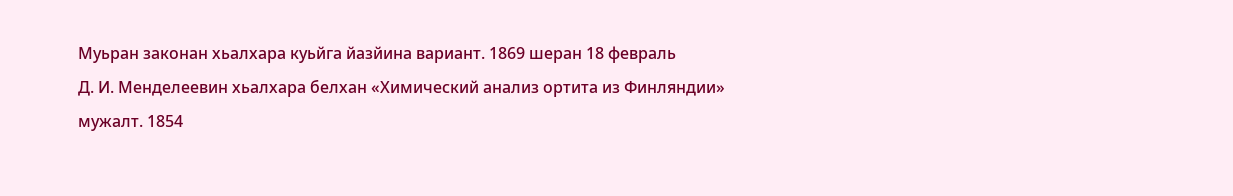Муьран законан хьалхара куьйга йазйина вариант. 1869 шеран 18 февраль
Д. И. Менделеевин хьалхара белхан «Химический анализ ортита из Финляндии» мужалт. 1854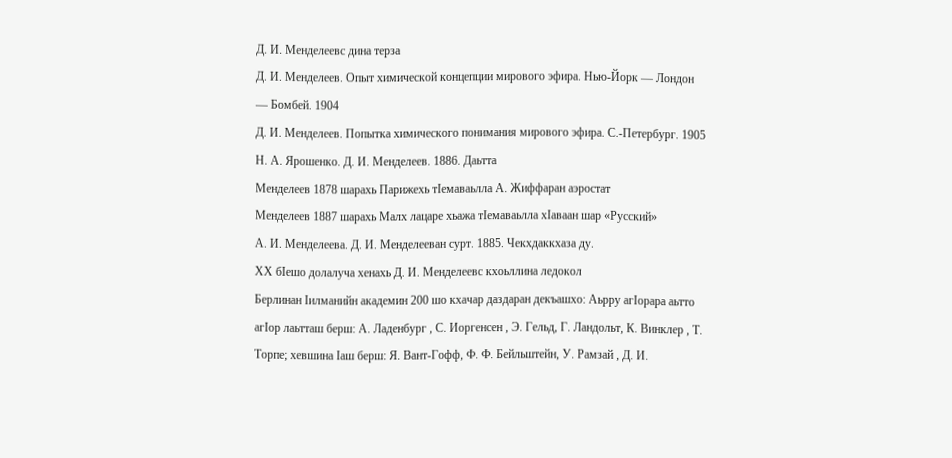Д. И. Менделеевс дина терза
Д. И. Менделеев. Опыт химической концепции мирового эфира. Нью-Йорк — Лондон — Бомбей. 1904
Д. И. Менделеев. Попытка химического понимания мирового эфира. С.-Петербург. 1905
Н. А. Ярошенко. Д. И. Менделеев. 1886. Даьтта
Менделеев 1878 шарахь Парижехь тӀемаваьлла А. Жиффаран аэростат
Менделеев 1887 шарахь Малх лацаре хьажа тӀемаваьлла хӀаваан шар «Русский»
А. И. Менделеева. Д. И. Менделееван сурт. 1885. Чекхдаккхаза ду.
ХХ бӀешо долалуча хенахь Д. И. Менделеевс кхоьллина ледокол
Берлинан Ӏилманийн академин 200 шо кхачар даздаран декъашхо: Аьрру агӀорара аьтто агӀор лаьтташ берш: А. Ладенбург , С. Иоргенсен , Э. Гельд, Г. Ландольт, К. Винклер , Т. Торпе; хевшина Ӏаш берш: Я. Вант-Гофф, Ф. Ф. Бейльштейн, У. Рамзай , Д. И.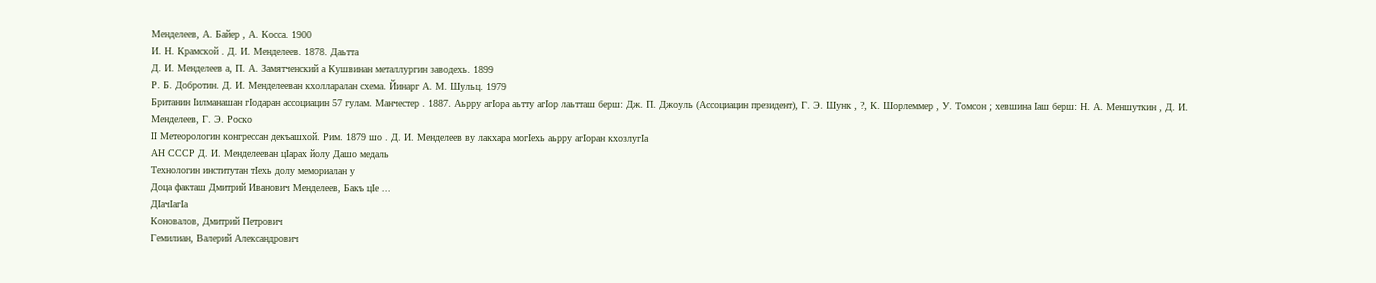Менделеев, А. Байер , А. Косса. 1900
И. Н. Крамской . Д. И. Менделеев. 1878. Даьтта
Д. И. Менделеев а, П. А. Замятченский а Кушвинан металлургин заводехь. 1899
Р. Б. Добротин. Д. И. Менделееван кхолларалан схема. Йинарг А. М. Шульц. 1979
Британин Ӏилманашан гӀодаран ассоциацин 57 гулам. Манчестер . 1887. Аьрру агӀора аьтту агӀор лаьтташ берш: Дж. П. Джоуль (Ассоциацин президент), Г. Э. Шунк , ?, К. Шорлеммер , У. Томсон ; хевшина Ӏаш берш: Н. А. Меншуткин , Д. И. Менделеев, Г. Э. Роско
II Метеорологин конгрессан декъашхой. Рим. 1879 шо . Д. И. Менделеев ву лакхара могӀехь аьрру агӀоран кхозлугӀа
АН СССР Д. И. Менделееван цӀарах йолу Дашо медаль
Технологин институтан тӀехь долу мемориалан у
Доца факташ Дмитрий Иванович Менделеев, Бакъ цӀе ...
ДӀачӀагӀа
Коновалов, Дмитрий Петрович
Гемилиан, Валерий Александрович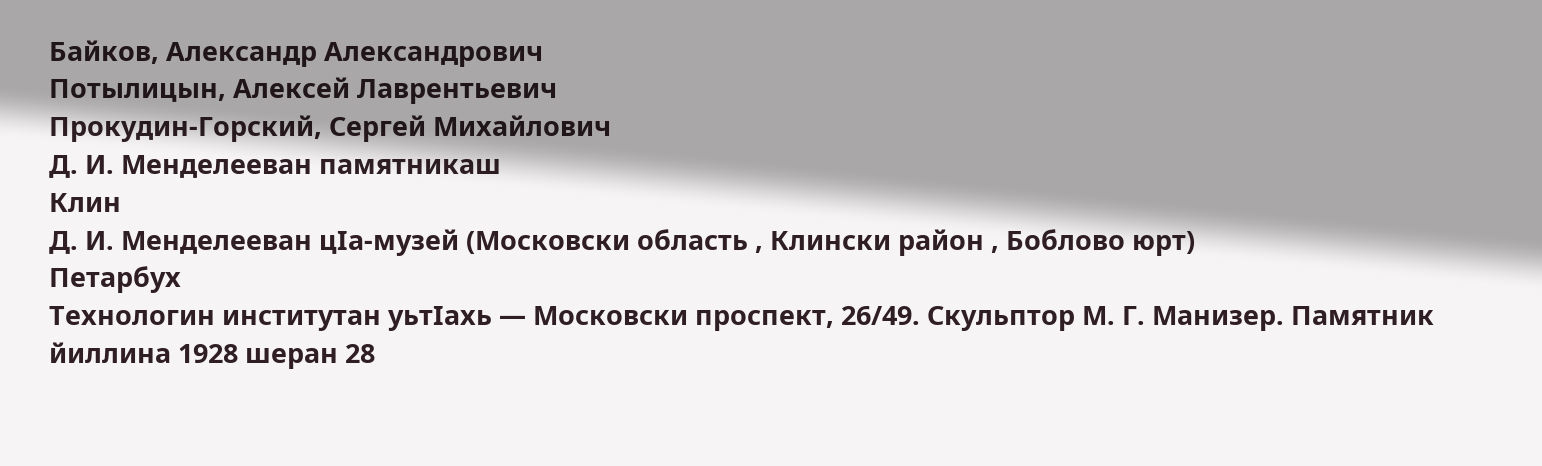Байков, Александр Александрович
Потылицын, Алексей Лаврентьевич
Прокудин-Горский, Сергей Михайлович
Д. И. Менделееван памятникаш
Клин
Д. И. Менделееван цӀа-музей (Московски область , Клински район , Боблово юрт)
Петарбух
Технологин институтан уьтӀахь — Московски проспект, 26/49. Скульптор М. Г. Манизер. Памятник йиллина 1928 шеран 28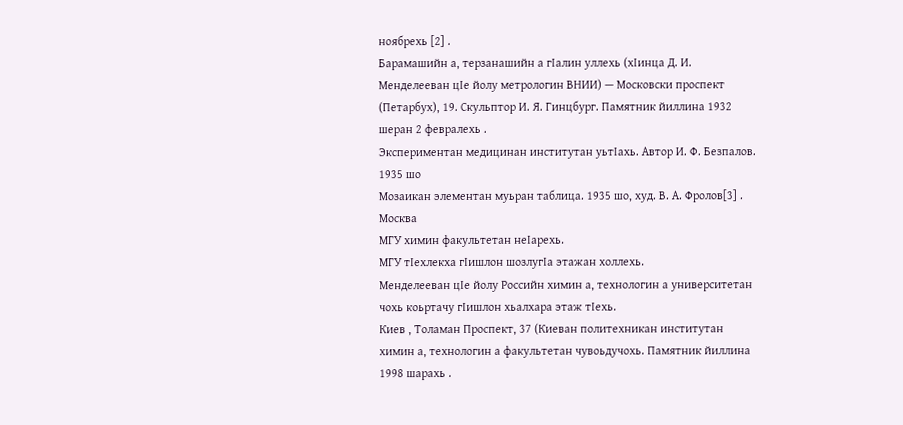ноябрехь [2] .
Барамашийн а, терзанашийн а гӀалин уллехь (хӀинца Д. И. Менделееван цӀе йолу метрологин ВНИИ) — Московски проспект (Петарбух), 19. Скульптор И. Я. Гинцбург. Памятник йиллина 1932 шеран 2 февралехь .
Экспериментан медицинан институтан уьтӀахь. Автор И. Ф. Безпалов. 1935 шо
Мозаикан элементан муьран таблица. 1935 шо, худ. В. А. Фролов[3] .
Москва
МГУ химин факультетан неӀарехь.
МГУ тӀехлекха гӀишлон шозлугӀа этажан холлехь.
Менделееван цӀе йолу Российн химин а, технологин а университетан чохь коьртачу гӀишлон хьалхара этаж тӀехь.
Киев , Толаман Проспект, 37 (Киеван политехникан институтан химин а, технологин а факультетан чувоьдучохь. Памятник йиллина 1998 шарахь .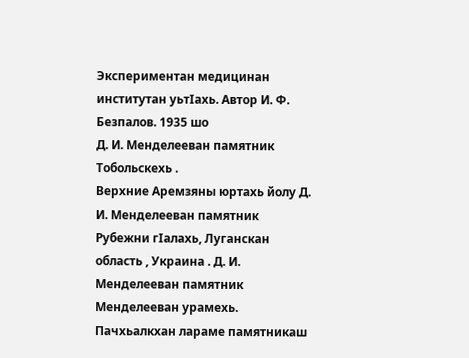Экспериментан медицинан институтан уьтӀахь. Автор И. Ф. Безпалов. 1935 шо
Д. И. Менделееван памятник Тобольскехь .
Верхние Аремзяны юртахь йолу Д. И. Менделееван памятник
Рубежни гӀалахь, Луганскан область , Украина . Д. И. Менделееван памятник Менделееван урамехь.
Пачхьалкхан лараме памятникаш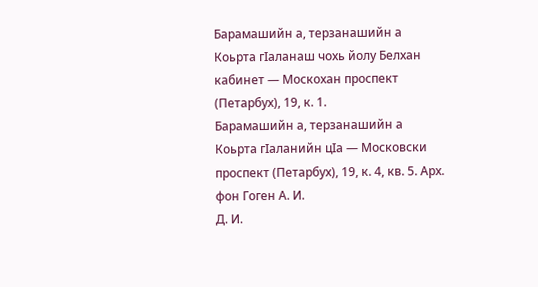Барамашийн а, терзанашийн а Коьрта гӀаланаш чохь йолу Белхан кабинет — Москохан проспект (Петарбух), 19, к. 1.
Барамашийн а, терзанашийн а Коьрта гӀаланийн цӀа — Московски проспект (Петарбух), 19, к. 4, кв. 5. Арх. фон Гоген А. И.
Д. И.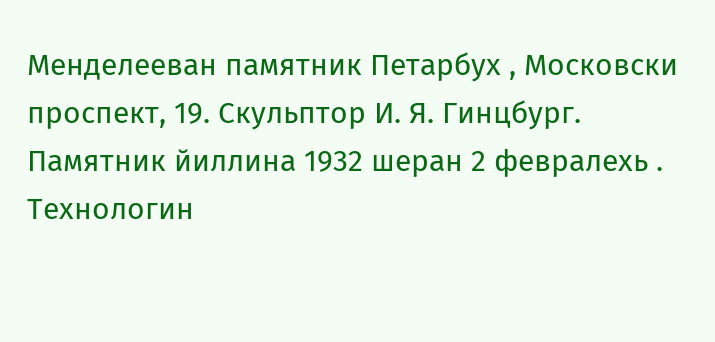Менделееван памятник Петарбух , Московски проспект, 19. Скульптор И. Я. Гинцбург. Памятник йиллина 1932 шеран 2 февралехь .
Технологин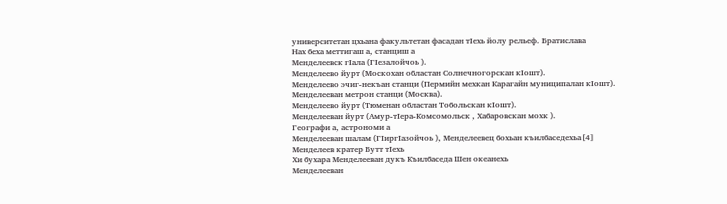университетан цхьана факультетан фасадан тӀехь йолу рельеф. Братислава
Нах беха меттигаш а, станциш а
Менделеевск гӀала (ГӀезалойчоь ).
Менделеево йурт (Москохан областан Солнечногорскан кӀошт).
Менделеево эчиг-некъан станци (Пермийн мехкан Карагайн муниципалан кӀошт).
Менделееван метрон станци (Москва).
Менделеево йурт (Тюменан областан Тобольскан кӀошт).
Менделееван йурт (Амур-тӀера-Комсомольск , Хабаровскан мохк ).
Географи а, астрономи а
Менделееван шалам (ГӀиргӀазойчоь ), Менделеевец бохьан къилбаседехьа[4]
Менделеев кратер Бутт тӀехь
Хи бухара Менделееван дукъ Къилбаседа Шен океанехь
Менделееван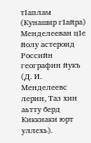тӀаплам (Кунашир гӀайра)
Менделееван цӀе йолу астероид
Российн географин йукъ (Д. И. Менделеевс лерин, Таз хин аьтту берд Киккиаки юрт уллехь).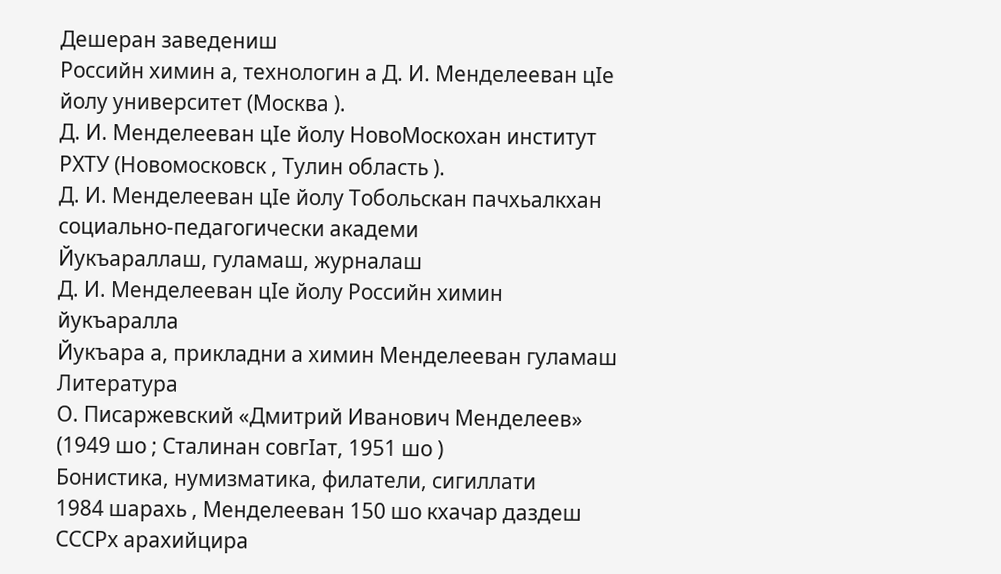Дешеран заведениш
Российн химин а, технологин а Д. И. Менделееван цӀе йолу университет (Москва ).
Д. И. Менделееван цӀе йолу НовоМоскохан институт РХТУ (Новомосковск , Тулин область ).
Д. И. Менделееван цӀе йолу Тобольскан пачхьалкхан социально-педагогически академи
Йукъараллаш, гуламаш, журналаш
Д. И. Менделееван цӀе йолу Российн химин йукъаралла
Йукъара а, прикладни а химин Менделееван гуламаш
Литература
О. Писаржевский «Дмитрий Иванович Менделеев» (1949 шо ; Сталинан совгӀат, 1951 шо )
Бонистика, нумизматика, филатели, сигиллати
1984 шарахь , Менделееван 150 шо кхачар даздеш СССРх арахийцира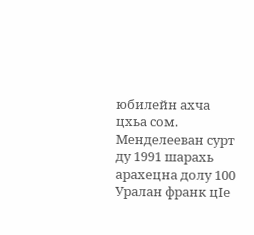юбилейн ахча цхьа сом.
Менделееван сурт ду 1991 шарахь арахецна долу 100 Уралан франк цӀе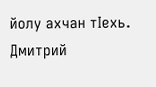йолу ахчан тӀехь.
Дмитрий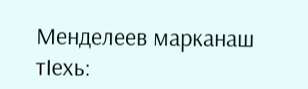Менделеев марканаш тӀехь: